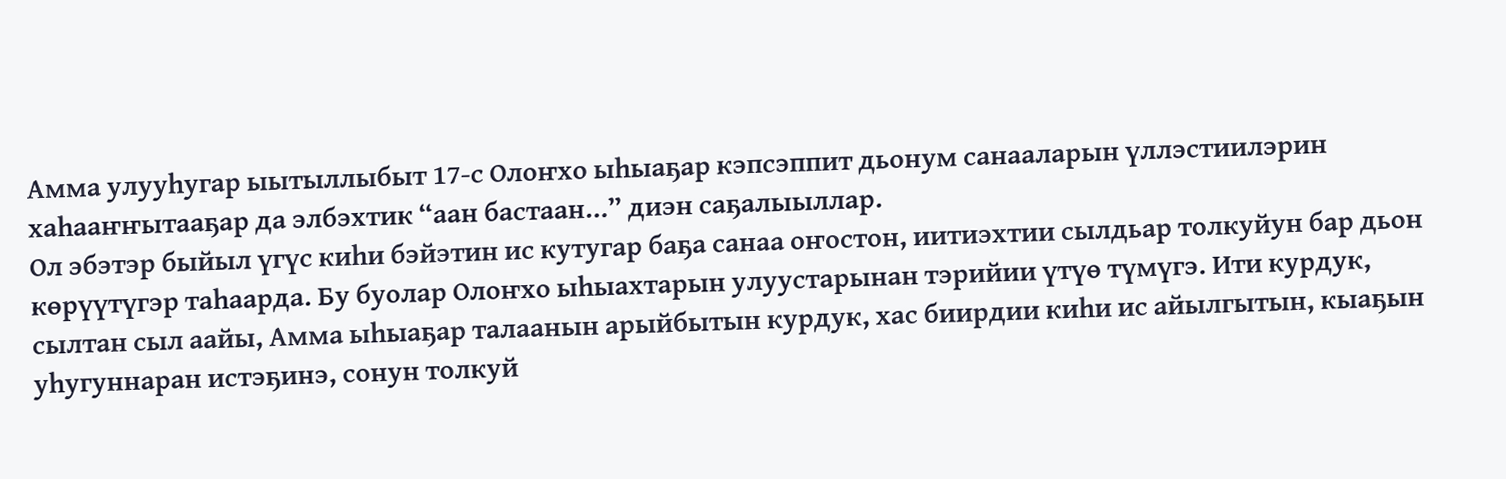Амма улууһугар ыытыллыбыт 17-с Олоҥхо ыһыаҕар кэпсэппит дьонум санааларын үллэстиилэрин хаһааҥҥытааҕар да элбэхтик “аан бастаан…” диэн саҕалыыллар.
Ол эбэтэр быйыл үгүс киһи бэйэтин ис кутугар баҕа санаа оҥостон, иитиэхтии сылдьар толкуйун бар дьон көрүүтүгэр таһаарда. Бу буолар Олоҥхо ыһыахтарын улуустарынан тэрийии үтүө түмүгэ. Ити курдук, сылтан сыл аайы, Амма ыһыаҕар талаанын арыйбытын курдук, хас биирдии киһи ис айылгытын, кыаҕын уһугуннаран истэҕинэ, сонун толкуй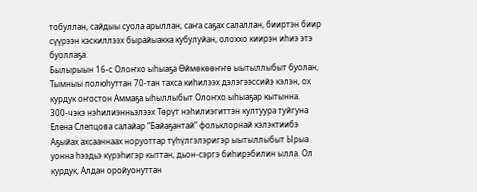тобуллан, сайдыы суола арыллан, саҥа саҕах салаллан, бииртэн биир сүүрээн кэскиллээх бырайыакка кубулуйан, олоххо киирэн иһиэ этэ буоллаҕа.
Былырыын 16-с Олоҥхо ыһыаҕа Өймөкөөҥҥө ыытыллыбыт буолан, Тымныы полюһуттан 70-тан тахса киһилээх дэлэгээссийэ кэлэн, ох курдук оҥостон Аммаҕа ыһыллыбыт Олоҥхо ыһыаҕар кытынна.
300-чэкэ нэһилиэнньэлээх Төрүт нэһилиэгиттэн култуура туйгуна Елена Слепцова салайар “Байаҕантай” фольклорнай кэлэктиибэ Аҕыйах ахсааннаах норуоттар түһүлгэлэригэр ыытыллыбыт Ырыа уонна һээдьэ күрэһигэр кыттан, дьон-сэргэ биһирэбилин ылла. Ол курдук, Алдан оройуонуттан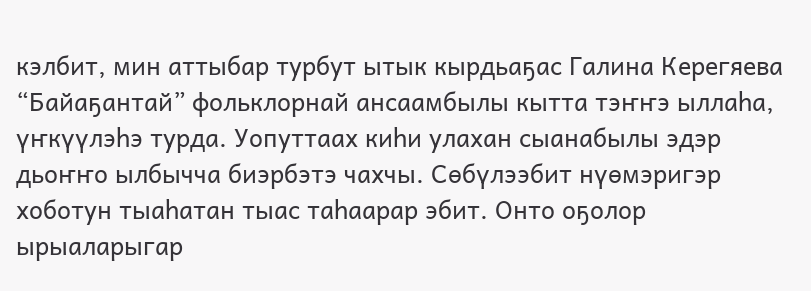кэлбит, мин аттыбар турбут ытык кырдьаҕас Галина Керегяева “Байаҕантай” фольклорнай ансаамбылы кытта тэҥҥэ ыллаһа, үҥкүүлэһэ турда. Уопуттаах киһи улахан сыанабылы эдэр дьоҥҥо ылбычча биэрбэтэ чахчы. Сөбүлээбит нүөмэригэр хоботун тыаһатан тыас таһаарар эбит. Онто оҕолор ырыаларыгар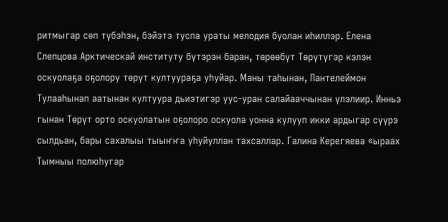ритмыгар сөп түбэһэн, бэйэтэ туспа ураты мелодия буолан иһиллэр. Елена Слепцова Арктическай институту бүтэрэн баран, төрөөбүт Төрүтүгэр кэлэн оскуолаҕа оҕолору төрүт култуураҕа уһуйар. Маны таһынан, Пантелеймон Тулааһынап аатынан култуура дьиэтигэр уус-уран салайааччынан үлэлиир. Инньэ гынан Төрүт орто оскуолатын оҕолоро оскуола уонна кулууп икки ардыгар сүүрэ сылдьан, бары сахалыы тыыҥҥа уһуйуллан тахсаллар. Галина Керегяева «ыраах Тымныы полюһугар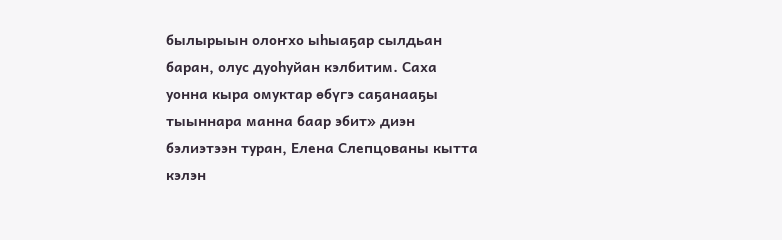былырыын олоҥхо ыһыаҕар сылдьан баран, олус дуоһуйан кэлбитим. Саха уонна кыра омуктар өбүгэ саҕанааҕы тыыннара манна баар эбит» диэн бэлиэтээн туран, Елена Слепцованы кытта кэлэн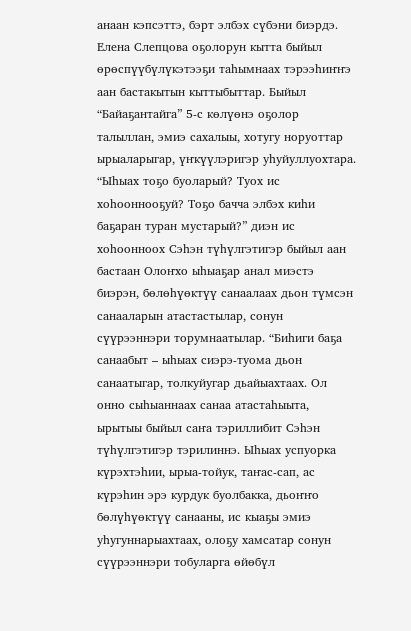анаан кэпсэттэ, бэрт элбэх сүбэни биэрдэ.
Елена Слепцова оҕолорун кытта быйыл өрөспүүбүлүкэтээҕи таһымнаах тэрээһиҥҥэ аан бастакытын кыттыбыттар. Быйыл “Байаҕантайга” 5-с көлүөнэ оҕолор талыллан, эмиэ сахалыы, хотугу норуоттар ырыаларыгар, үҥкүүлэригэр уһуйуллуохтара.
“Ыһыах тоҕо буоларый? Туох ис хоһооннооҕуй? Тоҕо бачча элбэх киһи баҕаран туран мустарый?” диэн ис хоһоонноох Сэһэн түһүлгэтигэр быйыл аан бастаан Олоҥхо ыһыаҕар анал миэстэ биэрэн, бөлөһүөктүү санаалаах дьон түмсэн санааларын атастастылар, сонун сүүрээннэри торумнаатылар. “Биһиги баҕа санаабыт – ыһыах сиэрэ-туома дьон санаатыгар, толкуйугар дьайыахтаах. Ол онно сыһыаннаах санаа атастаһыыта, ырытыы быйыл саҥа тэриллибит Сэһэн түһүлгэтигэр тэрилиннэ. Ыһыах успуорка күрэхтэһии, ырыа-тойук, таҥас-сап, ас күрэһин эрэ курдук буолбакка, дьоҥҥо бөлүһүөктүү санааны, ис кыаҕы эмиэ уһугуннарыахтаах, олоҕу хамсатар сонун сүүрээннэри тобуларга өйөбүл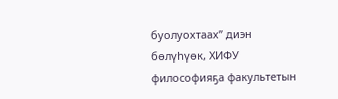буолуохтаах” диэн бөлүһүөк, ХИФУ философияҕа факультетын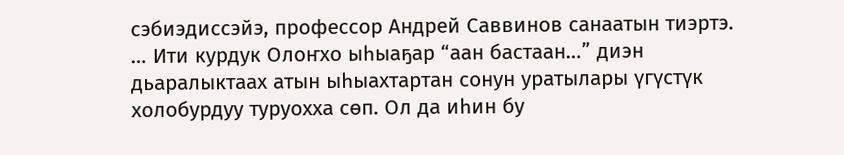сэбиэдиссэйэ, профессор Андрей Саввинов санаатын тиэртэ.
… Ити курдук Олоҥхо ыһыаҕар “аан бастаан…” диэн дьаралыктаах атын ыһыахтартан сонун уратылары үгүстүк холобурдуу туруохха сөп. Ол да иһин бу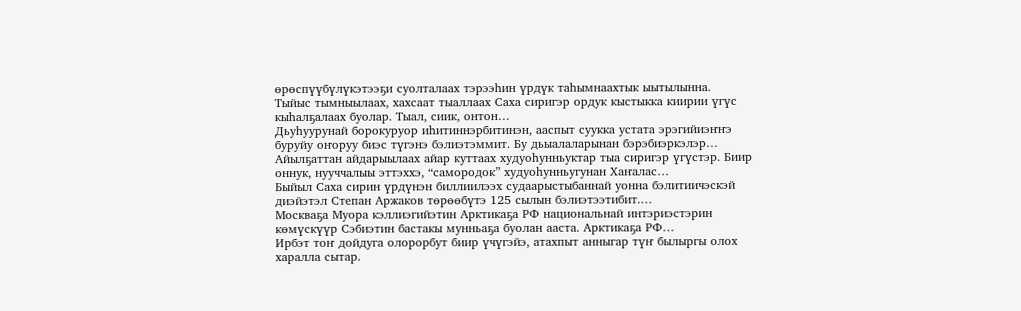өрөспүүбүлүкэтээҕи суолталаах тэрээһин үрдүк таһымнаахтык ыытылынна.
Тыйыс тымныылаах, хахсаат тыаллаах Саха сиригэр ордук кыстыкка киирии үгүс кыһалҕалаах буолар. Тыал, сиик, онтон…
Дьуһуурунай борокуруор иһитиннэрбитинэн, ааспыт суукка устата эрэгийиэҥҥэ буруйу оҥоруу биэс түгэнэ бэлиэтэммит. Бу дьыалаларынан бэрэбиэркэлэр…
Айылҕаттан айдарыылаах айар куттаах худуоһунньуктар тыа сиригэр үгүстэр. Биир оннук, нууччалыы эттэххэ, “самородок” худуоһунньугунан Хаҥалас…
Быйыл Саха сирин үрдүнэн биллиилээх судаарыстыбаннай уонна бэлитиичэскэй диэйэтэл Степан Аржаков төрөөбүтэ 125 сылын бэлиэтээтибит.…
Москваҕа Муора кэллиэгийэтин Арктикаҕа РФ национальнай интэриэстэрин көмүскүүр Сэбиэтин бастакы мунньаҕа буолан ааста. Арктикаҕа РФ…
Ирбэт тоҥ дойдуга олорорбут биир үчүгэйэ, атахпыт анныгар түҥ былыргы олох харалла сытар.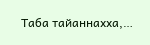Таба тайаннахха,…